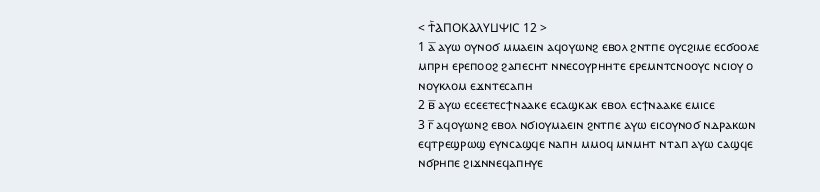< Ϯ⳰ⲀⲠⲞⲔⲀⲖⲨⳘⲮⲒⲤ 12 >
1 ⲁ̅ ⲁⲩⲱ ⲟⲩⲛⲟϭ ⲙⲙⲁⲉⲓⲛ ⲁϥⲟⲩⲱⲛϩ ⲉⲃⲟⲗ ϩⲛⲧⲡⲉ ⲟⲩⲥϩⲓⲙⲉ ⲉⲥϭⲟⲟⲗⲉ ⲙⲡⲣⲏ ⲉⲣⲉⲡⲟⲟϩ ϩⲁⲡⲉⲥⲏⲧ ⲛⲛⲉⲥⲟⲩⲣⲏⲏⲧⲉ ⲉⲣⲉⲙⲛⲧⲥⲛⲟⲟⲩⲥ ⲛⲥⲓⲟⲩ ⲟ ⲛⲟⲩⲕⲗⲟⲙ ⲉϫⲛⲧⲉⲥⲁⲡⲏ
2 ⲃ̅ ⲁⲩⲱ ⲉⲥⲉⲉⲧⲉⲥϯⲛⲁⲁⲕⲉ ⲉⲥⲁϣⲕⲁⲕ ⲉⲃⲟⲗ ⲉⲥϯⲛⲁⲁⲕⲉ ⲉⲙⲓⲥⲉ
3 ⲅ̅ ⲁϥⲟⲩⲱⲛϩ ⲉⲃⲟⲗ ⲛϭⲓⲟⲩⲙⲁⲉⲓⲛ ϩⲛⲧⲡⲉ ⲁⲩⲱ ⲉⲓⲥⲟⲩⲛⲟϭ ⲛⲇⲣⲁⲕⲱⲛ ⲉϥⲧⲣⲉϣⲣⲱϣ ⲉⲩⲛⲥⲁϣϥⲉ ⲛⲁⲡⲏ ⲙⲙⲟϥ ⲙⲛⲙⲏⲧ ⲛⲧⲁⲡ ⲁⲩⲱ ⲥⲁϣϥⲉ ⲛϭⲣⲏⲡⲉ ϩⲓϫⲛⲛⲉϥⲁⲡⲏⲩⲉ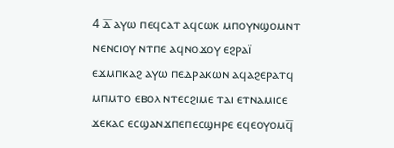4 ⲇ̅ ⲁⲩⲱ ⲡⲉϥⲥⲁⲧ ⲁϥⲥⲱⲕ ⲙⲡⲟⲩⲛϣⲟⲙⲛⲧ ⲛⲉⲛⲥⲓⲟⲩ ⲛⲧⲡⲉ ⲁϥⲛⲟϫⲟⲩ ⲉϩⲣⲁⲓ̈ ⲉϫⲙⲡⲕⲁϩ ⲁⲩⲱ ⲡⲉⲇⲣⲁⲕⲱⲛ ⲁϥⲁϩⲉⲣⲁⲧϥ ⲙⲡⲙⲧⲟ ⲉⲃⲟⲗ ⲛⲧⲉⲥϩⲓⲙⲉ ⲧⲁⲓ ⲉⲧⲛⲁⲙⲓⲥⲉ ϫⲉⲕⲁⲥ ⲉⲥϣⲁⲛϫⲡⲉⲡⲉⲥϣⲏⲣⲉ ⲉϥⲉⲟⲩⲟⲙϥ̅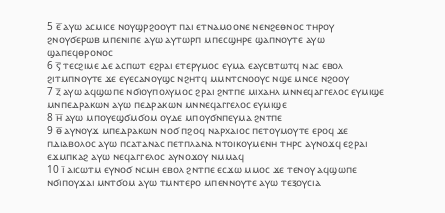5 ⲉ̅ ⲁⲩⲱ ⲁⲥⲙⲓⲥⲉ ⲛⲟⲩϣⲣϩⲟⲟⲩⲧ ⲡⲁⲓ ⲉⲧⲛⲁⲙⲟⲟⲛⲉ ⲛⲉⲛϩⲉⲑⲛⲟⲥ ⲧⲏⲣⲟⲩ ϩⲛⲟⲩϭⲉⲣⲱⲃ ⲙⲡⲉⲛⲓⲡⲉ ⲁⲩⲱ ⲁⲩⲧⲱⲣⲡ ⲙⲡⲉⲥϣⲏⲣⲉ ϣⲁⲡⲛⲟⲩⲧⲉ ⲁⲩⲱ ϣⲁⲡⲉϥⲑⲣⲟⲛⲟⲥ
6 ⲋ̅ ⲧⲉⲥϩⲓⲙⲉ ⲇⲉ ⲁⲥⲡⲱⲧ ⲉϩⲣⲁⲓ ⲉⲧⲉⲣⲩⲙⲟⲥ ⲉⲩⲙⲁ ⲉⲁⲩⲥⲃⲧⲱⲧϥ ⲛⲁⲥ ⲉⲃⲟⲗ ϩⲓⲧⲙⲡⲛⲟⲩⲧⲉ ϫⲉ ⲉⲩⲉⲥⲁⲛⲟⲩϣⲥ ⲛϩⲏⲧϥ ⲙⲙⲛⲧⲥⲛⲟⲟⲩⲥ ⲛϣⲉ ⲙⲛⲥⲉ ⲛϩⲟⲟⲩ
7 ⲍ̅ ⲁⲩⲱ ⲁϥϣⲱⲡⲉ ⲛϭⲓⲟⲩⲡⲟⲗⲩⲙⲟⲥ ϩⲣⲁⲓ ϩⲛⲧⲡⲉ ⲙⲓⲭⲁⲏⲗ ⲙⲛⲛⲉϥⲁⲅⲅⲉⲗⲟⲥ ⲉⲩⲙⲓϣⲉ ⲙⲛⲡⲉⲇⲣⲁⲕⲱⲛ ⲁⲩⲱ ⲡⲉⲇⲣⲁⲕⲱⲛ ⲙⲛⲛⲉϥⲁⲅⲅⲉⲗⲟⲥ ⲉⲩⲙⲓϣⲉ
8 ⲏ̅ ⲁⲩⲱ ⲙⲡⲟⲩⲉϣϭⲙϭⲟⲙ ⲟⲩⲇⲉ ⲙⲡⲟⲩϭⲛⲡⲉⲩⲙⲁ ϩⲛⲧⲡⲉ
9 ⲑ̅ ⲁⲩⲛⲟⲩϫ ⲙⲡⲉⲇⲣⲁⲕⲱⲛ ⲛⲟϭ ⲡϩⲟϥ ⲛⲁⲣⲭⲁⲓⲟⲥ ⲡⲉⲧⲟⲩⲙⲟⲩⲧⲉ ⲉⲣⲟϥ ϫⲉ ⲡⲇⲓⲁⲃⲟⲗⲟⲥ ⲁⲩⲱ ⲡⲥⲁⲧⲁⲛⲁⲥ ⲡⲉⲧⲡⲗⲁⲛⲁ ⲛⲧⲟⲓⲕⲟⲩⲙⲉⲛⲏ ⲧⲏⲣⲥ ⲁⲩⲛⲟϫϥ ⲉϩⲣⲁⲓ ⲉϫⲙⲡⲕⲁϩ ⲁⲩⲱ ⲛⲉϥⲁⲅⲅⲉⲗⲟⲥ ⲁⲩⲛⲟϫⲟⲩ ⲛⲙⲙⲁϥ
10 ⲓ̅ ⲁⲓⲥⲱⲧⲙ ⲉⲩⲛⲟϭ ⲛⲥⲙⲏ ⲉⲃⲟⲗ ϩⲛⲧⲡⲉ ⲉⲥϫⲱ ⲙⲙⲟⲥ ϫⲉ ⲧⲉⲛⲟⲩ ⲁϥϣⲱⲡⲉ ⲛϭⲓⲡⲟⲩϫⲁⲓ ⲙⲛⲧϭⲟⲙ ⲁⲩⲱ ⲧⲙⲛⲧⲉⲣⲟ ⲙⲡⲉⲛⲛⲟⲩⲧⲉ ⲁⲩⲱ ⲧⲉⲝⲟⲩⲥⲓⲁ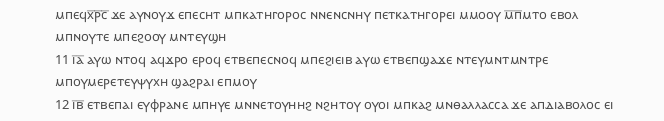ⲙⲡⲉϥⲭ̅ⲣ̅ⲥ̅ ϫⲉ ⲁⲩⲛⲟⲩϫ ⲉⲡⲉⲥⲏⲧ ⲙⲡⲕⲁⲧⲏⲅⲟⲣⲟⲥ ⲛⲛⲉⲛⲥⲛⲏⲩ ⲡⲉⲧⲕⲁⲧⲏⲅⲟⲣⲉⲓ ⲙⲙⲟⲟⲩ ⲙ̅ⲡ̅ⲙⲧⲟ ⲉⲃⲟⲗ ⲙⲡⲛⲟⲩⲧⲉ ⲙⲡⲉϩⲟⲟⲩ ⲙⲛⲧⲉⲩϣⲏ
11 ⲓ̅ⲁ̅ ⲁⲩⲱ ⲛⲧⲟϥ ⲁϥϫⲣⲟ ⲉⲣⲟϥ ⲉⲧⲃⲉⲡⲉⲥⲛⲟϥ ⲙⲡⲉϩⲓⲉⲓⲃ ⲁⲩⲱ ⲉⲧⲃⲉⲡϣⲁϫⲉ ⲛⲧⲉⲩⲙⲛⲧⲙⲛⲧⲣⲉ ⲙⲡⲟⲩⲙⲉⲣⲉⲧⲉⲩⲯⲩⲭⲏ ϣⲁϩⲣⲁⲓ ⲉⲡⲙⲟⲩ
12 ⲓ̅ⲃ̅ ⲉⲧⲃⲉⲡⲁⲓ ⲉⲩⲫⲣⲁⲛⲉ ⲙⲡⲏⲩⲉ ⲙⲛⲛⲉⲧⲟⲩⲏⲏϩ ⲛϩⲏⲧⲟⲩ ⲟⲩⲟⲓ ⲙⲡⲕⲁϩ ⲙⲛⲑⲁⲗⲗⲁⲥⲥⲁ ϫⲉ ⲁⲡⲇⲓⲁⲃⲟⲗⲟⲥ ⲉⲓ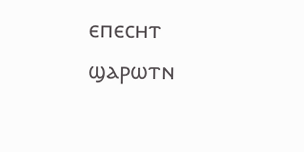ⲉⲡⲉⲥⲏⲧ ϣⲁⲣⲱⲧⲛ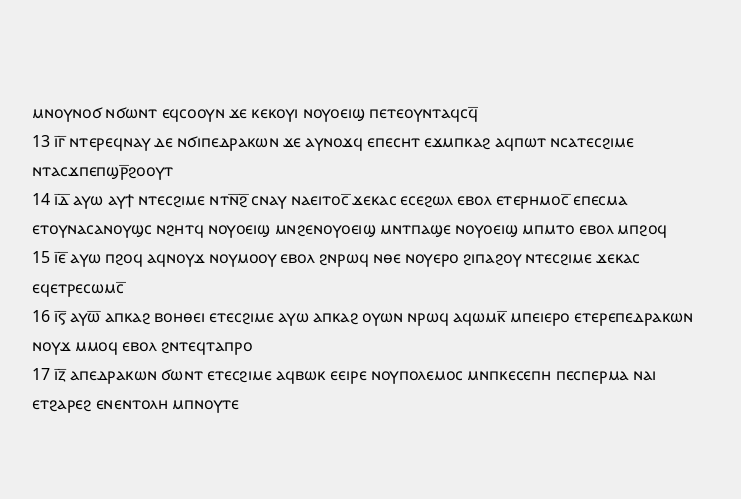ⲙⲛⲟⲩⲛⲟϭ ⲛϭⲱⲛⲧ ⲉϥⲥⲟⲟⲩⲛ ϫⲉ ⲕⲉⲕⲟⲩⲓ ⲛⲟⲩⲟⲉⲓϣ ⲡⲉⲧⲉⲟⲩⲛⲧⲁϥⲥϥ̅
13 ⲓ̅ⲅ̅ ⲛⲧⲉⲣⲉϥⲛⲁⲩ ⲇⲉ ⲛϭⲓⲡⲉⲇⲣⲁⲕⲱⲛ ϫⲉ ⲁⲩⲛⲟϫϥ ⲉⲡⲉⲥⲏⲧ ⲉϫⲙⲡⲕⲁϩ ⲁϥⲡⲱⲧ ⲛⲥⲁⲧⲉⲥϩⲓⲙⲉ ⲛⲧⲁⲥϫⲡⲉⲡϣⲣ̅ϩⲟⲟⲩⲧ
14 ⲓ̅ⲇ̅ ⲁⲩⲱ ⲁⲩϯ ⲛⲧⲉⲥϩⲓⲙⲉ ⲛⲧⲛ̅ϩ̅ ⲥⲛⲁⲩ ⲛⲁⲉⲓⲧⲟⲥ̅ ϫⲉⲕⲁⲥ ⲉⲥⲉϩⲱⲗ ⲉⲃⲟⲗ ⲉⲧⲉⲣⲏⲙⲟⲥ̅ ⲉⲡⲉⲥⲙⲁ ⲉⲧⲟⲩⲛⲁⲥⲁⲛⲟⲩϣⲥ ⲛϩⲏⲧϥ ⲛⲟⲩⲟⲉⲓϣ ⲙⲛϩⲉⲛⲟⲩⲟⲉⲓϣ ⲙⲛⲧⲡⲁϣⲉ ⲛⲟⲩⲟⲉⲓϣ ⲙⲡⲙⲧⲟ ⲉⲃⲟⲗ ⲙⲡϩⲟϥ
15 ⲓ̅ⲉ̅ ⲁⲩⲱ ⲡϩⲟϥ ⲁϥⲛⲟⲩϫ ⲛⲟⲩⲙⲟⲟⲩ ⲉⲃⲟⲗ ϩⲛⲣⲱϥ ⲛⲑⲉ ⲛⲟⲩⲉⲣⲟ ϩⲓⲡⲁϩⲟⲩ ⲛⲧⲉⲥϩⲓⲙⲉ ϫⲉⲕⲁⲥ ⲉϥⲉⲧⲣⲉⲥⲱⲙⲥ̅
16 ⲓ̅ⲋ̅ ⲁⲩⲱ̅ ⲁⲡⲕⲁϩ ⲃⲟⲏⲑⲉⲓ ⲉⲧⲉⲥϩⲓⲙⲉ ⲁⲩⲱ ⲁⲡⲕⲁϩ ⲟⲩⲱⲛ ⲛⲣⲱϥ ⲁϥⲱⲙⲕ̅ ⲙⲡⲉⲓⲉⲣⲟ ⲉⲧⲉⲣⲉⲡⲉⲇⲣⲁⲕⲱⲛ ⲛⲟⲩϫ ⲙⲙⲟϥ ⲉⲃⲟⲗ ϩⲛⲧⲉϥⲧⲁⲡⲣⲟ
17 ⲓ̅ⲍ̅ ⲁⲡⲉⲇⲣⲁⲕⲱⲛ ϭⲱⲛⲧ ⲉⲧⲉⲥϩⲓⲙⲉ ⲁϥⲃⲱⲕ ⲉⲉⲓⲣⲉ ⲛⲟⲩⲡⲟⲗⲉⲙⲟⲥ ⲙⲛⲡⲕⲉⲥⲉⲡⲏ ⲡⲉⲥⲡⲉⲣⲙⲁ ⲛⲁⲓ ⲉⲧϩⲁⲣⲉϩ ⲉⲛⲉⲛⲧⲟⲗⲏ ⲙⲡⲛⲟⲩⲧⲉ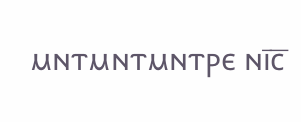ⲙⲛⲧⲙⲛⲧⲙⲛⲧⲣⲉ ⲛⲓ̅ⲥ̅